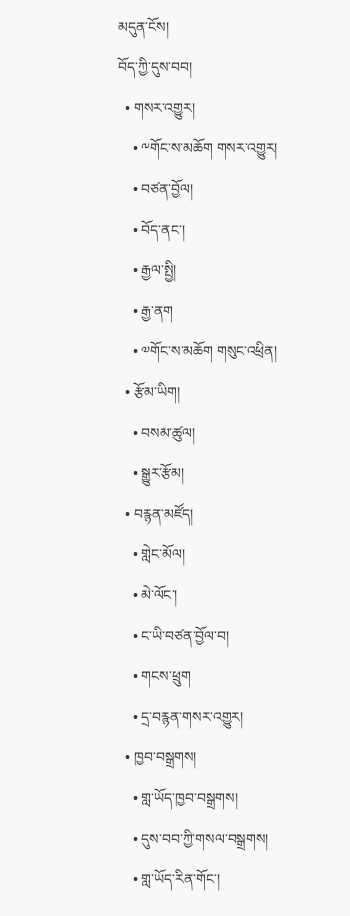མདུན་ངོས།
བོད་ཀྱི་དུས་བབ།
  • གསར་འགྱུར།
    • ༸གོང་ས་མཆོག གསར་འགྱུར།
    • བཙན་བྱོལ།
    • བོད་ནང་།
    • རྒྱལ་སྤྱི།
    • རྒྱ་ནག
    • ༧གོང་ས་མཆོག གསུང་འཕྲིན།
  • རྩོམ་ཡིག།
    • བསམ་ཚུལ།
    • སྒྱུར་རྩོམ།
  • བརྙན་མཛོད།
    • གླེང་མོལ།
    • མེ་ལོང་།
    • ང་ཡི་བཙན་བྱོལ་བ།
    • གངས་ཕྲུག
    • དྲ་བརྙན་གསར་འགྱུར།
  • ཁྱབ་བསྒྲགས།
    • གླ་ཡོད་ཁྱབ་བསྒྲགས།
    • དུས་བབ་ཀྱི་གསལ་བསྒྲགས།
    • གླ་ཡོད་རིན་གོང་།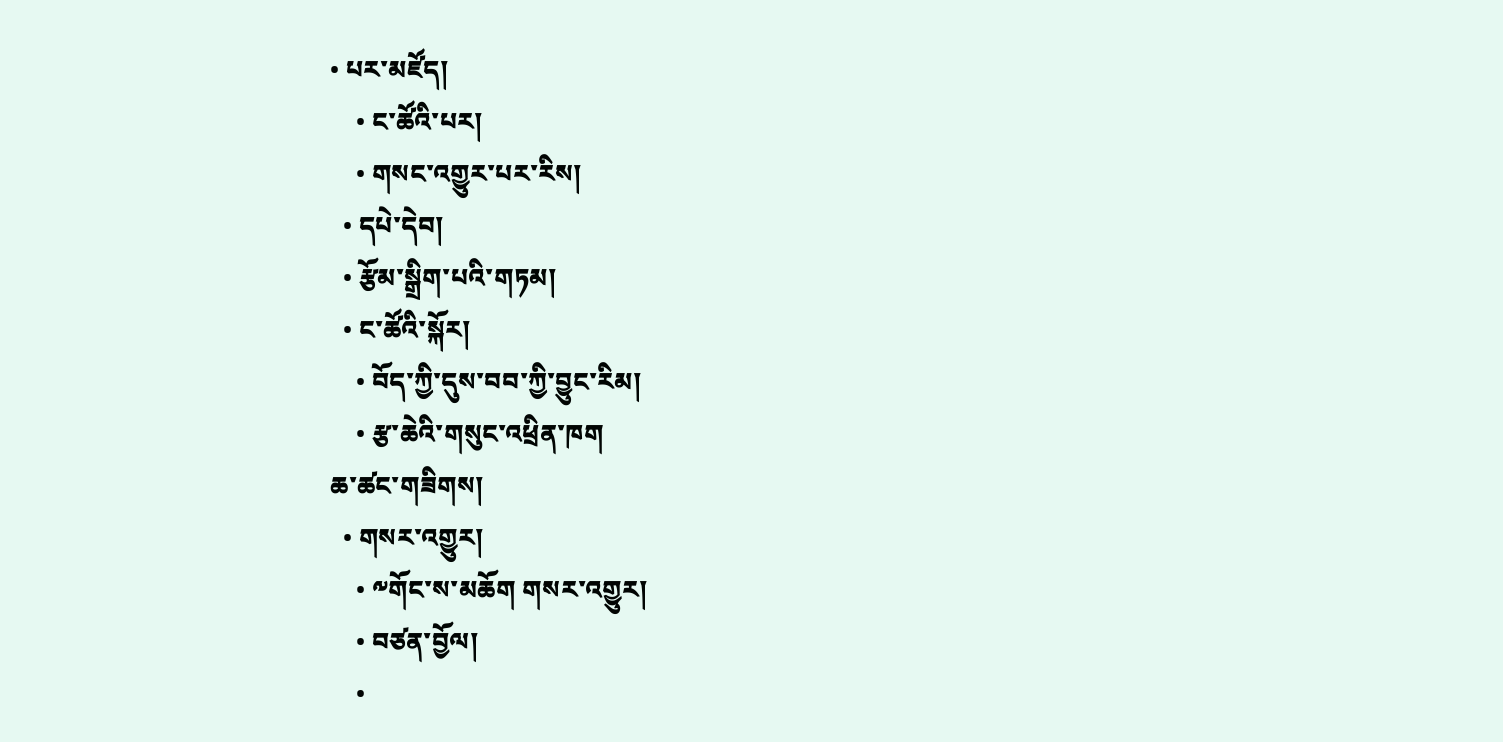• པར་མཛོད།
    • ང་ཚོའི་པར།
    • གསང་འགྱུར་པར་རིས།
  • དཔེ་དེབ།
  • རྩོམ་སྒྲིག་པའི་གཏམ།
  • ང་ཚོའི་སྐོར།
    • བོད་ཀྱི་དུས་བབ་ཀྱི་བྱུང་རིམ།
    • རྩ་ཆེའི་གསུང་འཕྲིན་ཁག
ཆ་ཚང་གཟིགས།
  • གསར་འགྱུར།
    • ༸གོང་ས་མཆོག གསར་འགྱུར།
    • བཙན་བྱོལ།
    •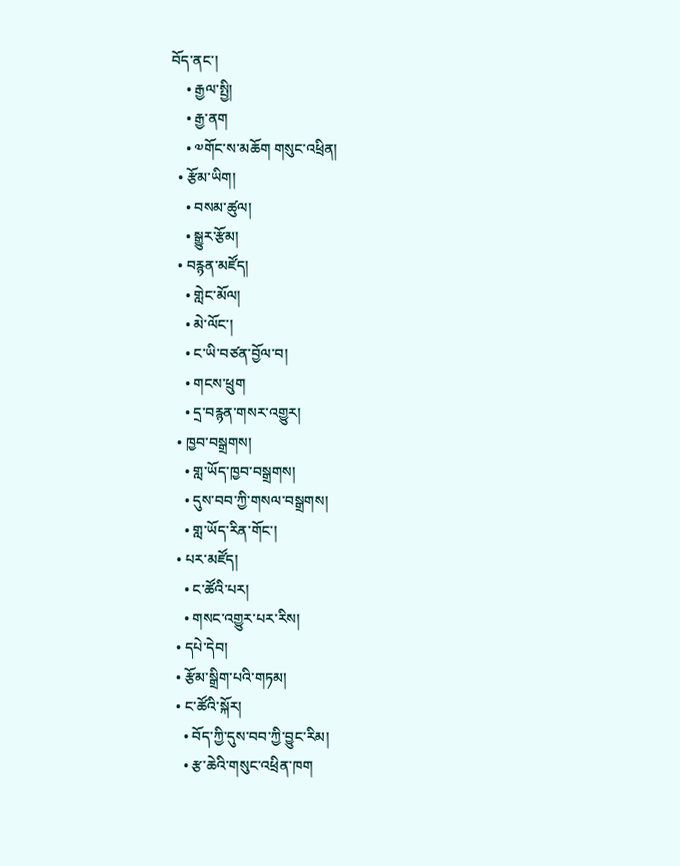བོད་ནང་།
    • རྒྱལ་སྤྱི།
    • རྒྱ་ནག
    • ༧གོང་ས་མཆོག གསུང་འཕྲིན།
  • རྩོམ་ཡིག།
    • བསམ་ཚུལ།
    • སྒྱུར་རྩོམ།
  • བརྙན་མཛོད།
    • གླེང་མོལ།
    • མེ་ལོང་།
    • ང་ཡི་བཙན་བྱོལ་བ།
    • གངས་ཕྲུག
    • དྲ་བརྙན་གསར་འགྱུར།
  • ཁྱབ་བསྒྲགས།
    • གླ་ཡོད་ཁྱབ་བསྒྲགས།
    • དུས་བབ་ཀྱི་གསལ་བསྒྲགས།
    • གླ་ཡོད་རིན་གོང་།
  • པར་མཛོད།
    • ང་ཚོའི་པར།
    • གསང་འགྱུར་པར་རིས།
  • དཔེ་དེབ།
  • རྩོམ་སྒྲིག་པའི་གཏམ།
  • ང་ཚོའི་སྐོར།
    • བོད་ཀྱི་དུས་བབ་ཀྱི་བྱུང་རིམ།
    • རྩ་ཆེའི་གསུང་འཕྲིན་ཁག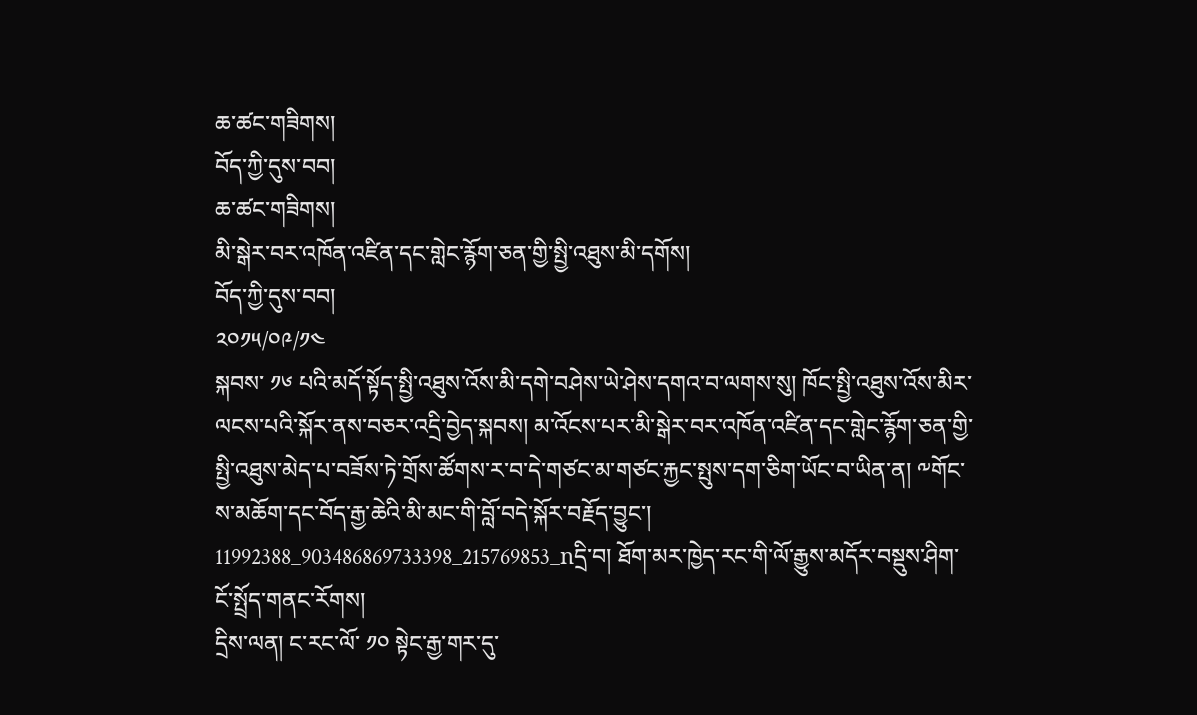ཆ་ཚང་གཟིགས།
བོད་ཀྱི་དུས་བབ།
ཆ་ཚང་གཟིགས།
མི་སྒེར་བར་འཁོན་འཛིན་དང་གླེང་རྙོག་ཅན་གྱི་སྤྱི་འཐུས་མི་དགོས།
བོད་ཀྱི་དུས་བབ།
༢༠༡༥/༠༩/༡༤
སྐབས་ ༡༦ པའི་མདོ་སྟོད་སྤྱི་འཐུས་འོས་མི་དགེ་བཤེས་ཡེ་ཤེས་དགའ་བ་ལགས་སུ། ཁོང་སྤྱི་འཐུས་འོས་མིར་ལངས་པའི་སྐོར་ནས་བཅར་འདྲི་བྱེད་སྐབས། མ་འོངས་པར་མི་སྒེར་བར་འཁོན་འཛིན་དང་གླེང་རྙོག་ཅན་གྱི་སྤྱི་འཐུས་མེད་པ་བཟོས་ཏེ་གྲོས་ཚོགས་ར་བ་དེ་གཙང་མ་གཙང་རྐྱང་སྤུས་དག་ཅིག་ཡོང་བ་ཡིན་ན། ༸གོང་ས་མཆོག་དང་བོད་རྒྱ་ཆེའི་མི་མང་གི་བློ་བདེ་སྐོར་བརྗོད་བྱུང་།
11992388_903486869733398_215769853_nདྲི་བ། ཐོག་མར་ཁྱེད་རང་གི་ལོ་རྒྱུས་མདོར་བསྡུས་ཤིག་ངོ་སྤྲོད་གནང་རོགས།
དྲིས་ལན། ང་རང་ལོ་ ༡༠ སྟེང་རྒྱ་གར་དུ་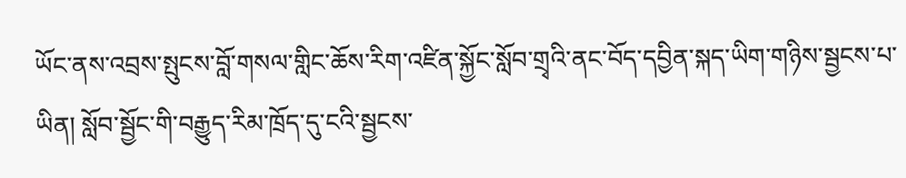ཡོང་ནས་འབྲས་སྤུངས་བློ་གསལ་གླིང་ཆོས་རིག་འཛིན་སྐྱོང་སློབ་གྲྭའི་ནང་བོད་དབྱིན་སྐད་ཡིག་གཉིས་སྦྱངས་པ་ཡིན། སློབ་སྦྱོང་གི་བརྒྱུད་རིམ་ཁྲོད་དུ་ངའི་སྦྱངས་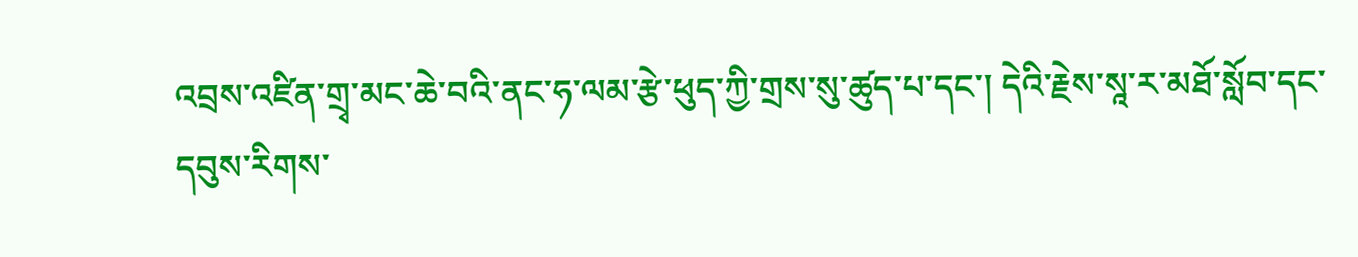འབྲས་འཛིན་གྲྭ་མང་ཆེ་བའི་ནང་ཧ་ལམ་རྩེ་ཕུད་ཀྱི་གྲས་སུ་ཚུད་པ་དང་། དེའི་རྗེས་སཱ་ར་མཐོ་སློབ་དང་དབུས་རིགས་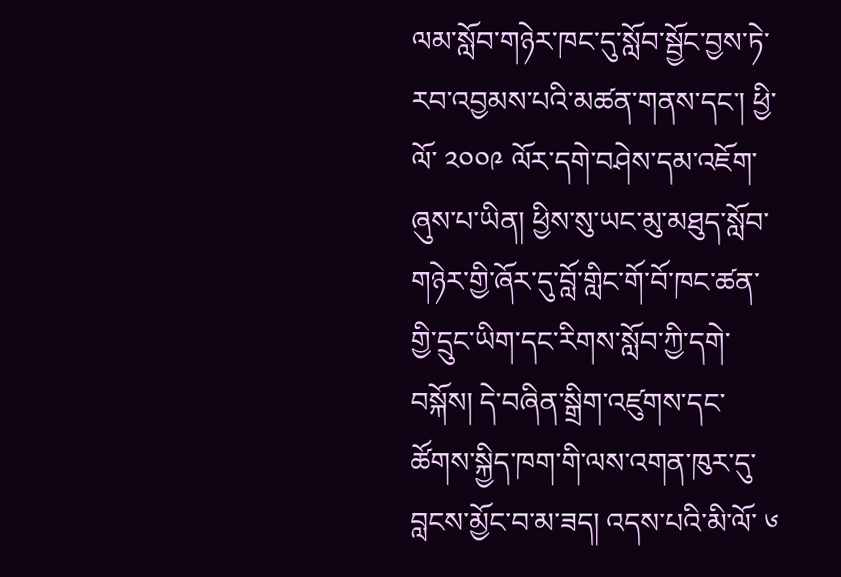ལམ་སློབ་གཉེར་ཁང་དུ་སློབ་སྦྱོང་བྱས་ཏེ་རབ་འབྱམས་པའི་མཚན་གནས་དང་། ཕྱི་ལོ་ ༢༠༠༩ ལོར་དགེ་བཤེས་དམ་འཇོག་ཞུས་པ་ཡིན། ཕྱིས་སུ་ཡང་མུ་མཐུད་སློབ་གཉེར་གྱི་ཞོར་དུ་བློ་གླིང་གོ་བོ་ཁང་ཚན་གྱི་དྲུང་ཡིག་དང་རིགས་སློབ་ཀྱི་དགེ་བསྐོས། དེ་བཞིན་སྒྲིག་འཛུགས་དང་ཚོགས་སྐྱིད་ཁག་གི་ལས་འགན་ཁུར་དུ་བླངས་མྱོང་བ་མ་ཟད། འདས་པའི་མི་ལོ་ ༦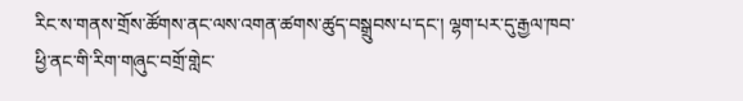རིང་ས་གནས་གྲོས་ཚོགས་ནང་ལས་འགན་ཚགས་ཚུད་བསྒྲུབས་པ་དང་། ལྷག་པར་དུ་རྒྱལ་ཁབ་ཕྱི་ནང་གི་རིག་གཞུང་བགྲོ་གླེང་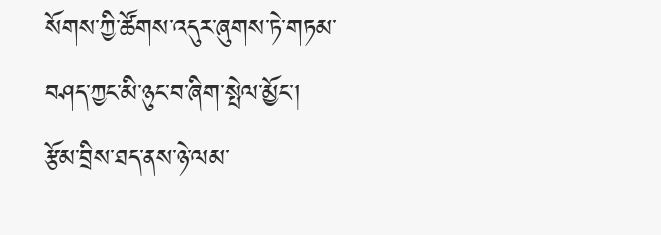སོགས་ཀྱི་ཚོགས་འདུར་ཞུགས་ཏེ་གཏམ་བཤད་ཀྱང་མི་ཉུང་བ་ཞིག་སྤེལ་མྱོང་།
རྩོམ་བྲིས་ཐད་ནས་ཉེ་ལམ་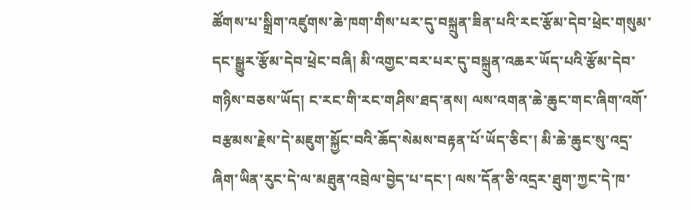ཚོགས་པ་སྒྲིག་འཛུགས་ཆེ་ཁག་གིས་པར་དུ་བསྐྲུན་ཟིན་པའི་རང་རྩོམ་དེབ་ཕྲེང་གསུམ་དང་སྒྱུར་རྩོམ་དེབ་ཕྲེང་བཞི། མི་འགྱང་བར་པར་དུ་བསྐྲུན་འཆར་ཡོད་པའི་རྩོམ་དེབ་གཉིས་བཅས་ཡོད། ང་རང་གི་རང་གཤིས་ཐད་ནས། ལས་འགན་ཆེ་ཆུང་གང་ཞིག་འགོ་བརྩམས་རྗེས་དེ་མཇུག་སྐྱོང་བའི་ཆོད་སེམས་བརྟན་པོ་ཡོད་ཅིང་། མི་ཆེ་ཆུང་སུ་འདྲ་ཞིག་ཡིན་རུང་དེ་ལ་མཐུན་འབྲེལ་བྱེད་པ་དང་། ལས་དོན་ཅི་འདྲར་ཐུག་ཀྱང་དེ་ཁ་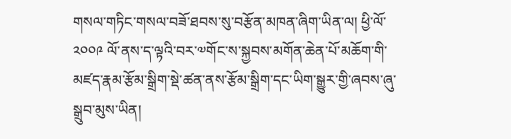གསལ་གཏིང་གསལ་བཟོ་ཐབས་སུ་བརྩོན་མཁན་ཞིག་ཡིན་ལ། ཕྱི་ལོ་ ༢༠༠༩ ལོ་ནས་ད་ལྟའི་བར་༧གོང་ས་སྐྱབས་མགོན་ཆེན་པོ་མཆོག་གི་མཛད་རྣམ་རྩོམ་སྒྲིག་སྡེ་ཚན་ནས་རྩོམ་སྒྲིག་དང་ཡིག་སྒྱུར་གྱི་ཞབས་ཞུ་སྒྲུབ་མུས་ཡིན།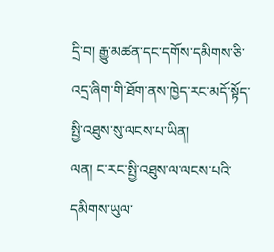དྲི་བ། རྒྱུ་མཚན་དང་དགོས་དམིགས་ཅི་འདྲ་ཞིག་གི་ཐོག་ནས་ཁྱེད་རང་མདོ་སྟོད་སྤྱི་འཐུས་སུ་ལངས་པ་ཡིན།
ལན། ང་རང་སྤྱི་འཐུས་ལ་ལངས་པའི་དམིགས་ཡུལ་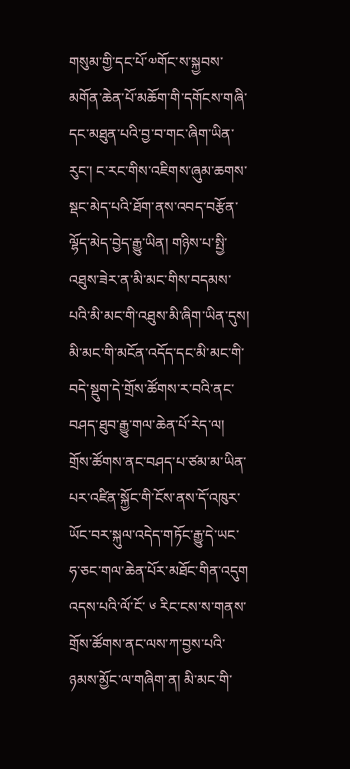གསུམ་གྱི་དང་པོ་༧གོང་ས་སྐྱབས་མགོན་ཆེན་པོ་མཆོག་གི་དགོངས་གཞི་དང་མཐུན་པའི་བྱ་བ་གང་ཞིག་ཡིན་རུང་། ང་རང་གིས་འཇིགས་ཞུམ་ཆགས་སྡང་མེད་པའི་ཐོག་ནས་འབད་བརྩོན་ལྷོད་མེད་བྱེད་རྒྱུ་ཡིན། གཉིས་པ་སྤྱི་འཐུས་ཟེར་ན་མི་མང་གིས་བདམས་པའི་མི་མང་གི་འཐུས་མི་ཞིག་ཡིན་དུས། མི་མང་གི་མངོན་འདོད་དང་མི་མང་གི་བདེ་སྡུག་དེ་གྲོས་ཚོགས་ར་བའི་ནང་བཤད་ཐུབ་རྒྱུ་གལ་ཆེན་པོ་རེད་ལ། གྲོས་ཚོགས་ནང་བཤད་པ་ཙམ་མ་ཡིན་པར་འཛིན་སྐྱོང་གི་ངོས་ནས་དོ་འཁུར་ཡོང་བར་སྐུལ་འདེད་གཏོང་རྒྱུ་དེ་ཡང་ཧ་ཅང་གལ་ཆེན་པོར་མཐོང་གིན་འདུག འདས་པའི་ལོ་ངོ་ ༦ རིང་ངས་ས་གནས་གྲོས་ཚོགས་ནང་ལས་ཀ་བྱས་པའི་ཉམས་མྱོང་ལ་གཞིག་ན། མི་མང་གི་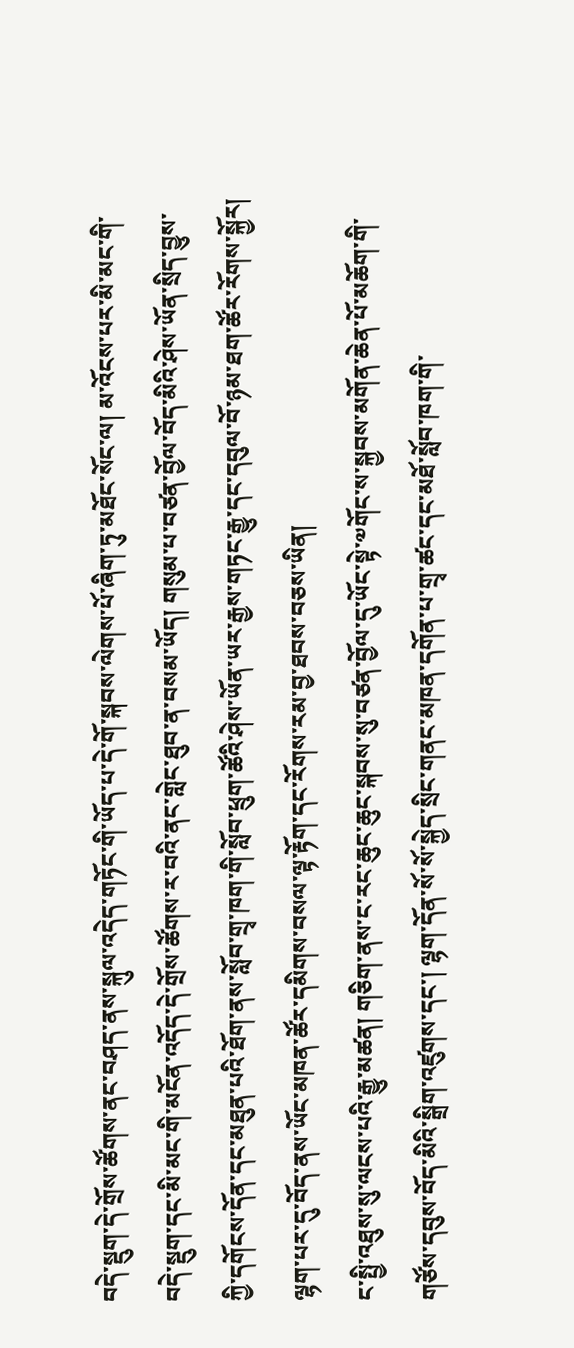བདེ་སྡུག་དེ་གྲོས་ཚོགས་ནང་བཤད་ནས་སྐུལ་འདེད་གཏོང་གི་ཡོད་པ་དེ་གོ་སྐབས་ལེགས་པོ་ཞིག་ཏུ་མཐོང་སོང་ལ། མ་འོངས་པར་མི་མང་གི་བདེ་སྡུག་དང་མི་མང་གི་མངོན་འདོད་དེ་གྲོས་ཚོགས་ར་བའི་ནང་གླེང་ཐུབ་ན་བསམ་ཡོད། གསུམ་པ་བཙན་བྱོལ་བོད་མིའི་ཤེས་ཡོན་སྲིད་བྱུས་ཀྱི་དགོངས་དོན་དང་མཐུན་པའི་ཐོག་ནས་སློབ་གྲྭ་ཁག་གི་སློབ་ཕྲུག་ཚོའི་ཤེས་ཡོན་ཡར་རྒྱས་གཏང་རྒྱུ་དང་དབུལ་བོ་ཉམ་ཐག་ཚོར་རོགས་སྐྱོར། ལྷག་པར་དུ་བོད་ནས་ཡོང་མཁན་ཚོར་དམིགས་བསལ་ལྟ་རྟོག་དང་རོགས་རམ་བྱ་ཐབས་བཅས་ཡིན།
ང་སྤྱི་འཐུས་སུ་ལངས་པའི་རྒྱུ་མཚན། གཅིག་ནས་ང་རང་ཆུང་ཆུང་སྐབས་སུ་བཙན་བྱོལ་དུ་ཡོང་སྟེ་༧གོང་ས་སྐྱབས་མགོན་ཆེན་པོ་མཆོག་གི་གཙོས་དབུས་བོད་མིའི་སྒྲིག་འཛུགས་དང་། ལྷག་དོན་སོ་སོ་སྐྱེད་སྲིང་གནང་མཁན་དགོན་པ་གྲྭ་ཚང་དང་མཐོ་སློབ་ཁག་གི་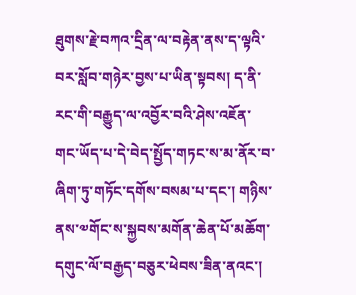ཐུགས་རྗེ་བཀའ་དྲིན་ལ་བརྟེན་ནས་ད་ལྟའི་བར་སློབ་གཉེར་བྱས་པ་ཡིན་སྟབས། ད་ནི་རང་གི་བརྒྱུད་ལ་འབྱོར་བའི་ཤེས་འཇོན་གང་ཡོད་པ་དེ་བེད་སྤྱོད་གཏང་ས་མ་ནོར་བ་ཞིག་ཏུ་གཏོང་དགོས་བསམ་པ་དང་། གཉིས་ནས་༧གོང་ས་སྐྱབས་མགོན་ཆེན་པོ་མཆོག་དགུང་ལོ་བརྒྱད་བཅུར་ཕེབས་ཟིན་ནའང་།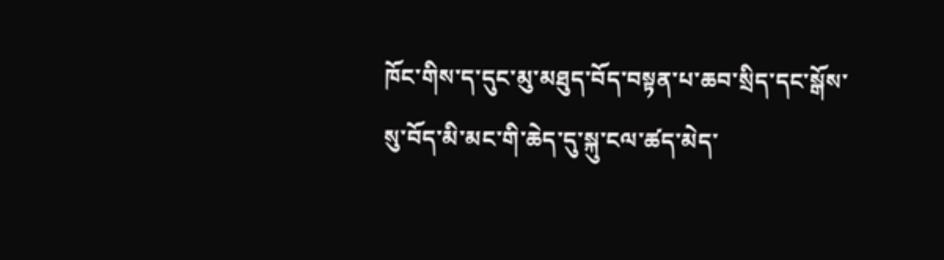ཁོང་གིས་ད་དུང་མུ་མཐུད་བོད་བསྟན་པ་ཆབ་སྲིད་དང་སྒོས་སུ་བོད་མི་མང་གི་ཆེད་དུ་སྐུ་ངལ་ཚད་མེད་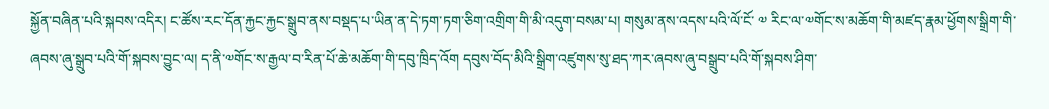སྐྱོན་བཞིན་པའི་སྐབས་འདིར། ང་ཚོས་རང་དོན་རྐྱང་རྐྱང་སྒྲུབ་ནས་བསྡད་པ་ཡིན་ན་དེ་ཏག་ཏག་ཅིག་འགྲིག་གི་མི་འདུག་བསམ་པ། གསུམ་ནས་འདས་པའི་ལོ་ངོ་ ༧ རིང་ལ་༧གོང་ས་མཆོག་གི་མཛད་རྣམ་ཕྱོགས་སྒྲིག་གི་ཞབས་ཞུ་སྒྲུབ་པའི་གོ་སྐབས་བྱུང་ལ། ད་ནི་༧གོང་ས་རྒྱལ་བ་རིན་པོ་ཆེ་མཆོག་གི་དབུ་ཁྲིད་འོག དབུས་བོད་མིའི་སྒྲིག་འཛུགས་སུ་ཐད་ཀར་ཞབས་ཞུ་བསྒྲུབ་པའི་གོ་སྐབས་ཤིག་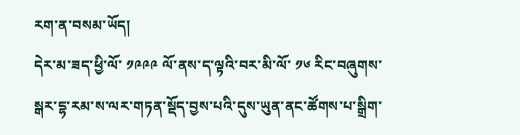རག་ན་བསམ་ཡོད།
དེར་མ་ཟད་ཕྱི་ལོ་ ༡༩༩༩ ལོ་ནས་ད་ལྟའི་བར་མི་ལོ་ ༡༦ རིང་བཞུགས་སྒར་དྷ་རམ་ས་ལར་གཏན་སྡོད་བྱས་པའི་དུས་ཡུན་ནང་ཚོགས་པ་སྒྲིག་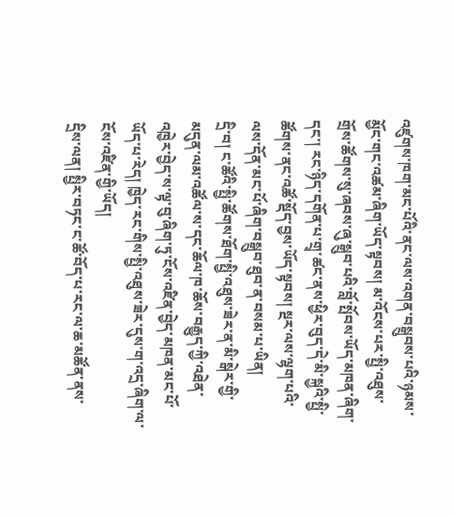འཛུགས་ཁག་མང་པོའི་ནང་ལས་འགན་བསྒྲུབས་པའི་ཉམས་མྱོང་གང་འཚམ་ཞིག་ཡོད་སྟབས། མ་འོངས་པར་སྤྱི་འཐུས་གྲོས་ཚོགས་སུ་ཞབས་ཞུ་སྒྲུབ་པའི་བློ་སྤོབས་ཡོད་མཁན་ཞིག་དང་། རང་ཉིད་དགོན་པ་གྲྭ་ཚང་ནས་ཕྱིར་བུད་དེ་མི་སྐྱའི་སྤྱི་ཚོགས་ནང་འཚོ་སྡོད་བྱས་ཡོད་སྟབས། སྔར་ལས་ལྷག་པའི་ལས་དོན་མང་པོ་ཞིག་བསྒྲུབ་ཐུབ་ན་བསམ་པ་ཡིན།
དྲི་བ། ང་ཚོའི་སྤྱི་ཚོགས་ཐོག་སྤྱི་འཐུས་ཟེར་ན་མི་སྒེར་གྱི་མདུན་ལམ་འཚོལ་ས་དང་ཆོལ་ཁ་ཆོས་བརྒྱུད་ཀྱི་འཐེན་འཁྱེར་བྱེད་ས་ལྟ་བུ་ཞིག་ཏུ་ངོས་འཛིན་བྱེད་མཁན་མང་པོ་ཡོད་པ་རེད། ཁྱེད་རང་གིས་སྤྱི་འཐུས་ཟེར་དུས་ག་འདྲ་ཞིག་ལ་ངོས་འཛིན་གྱི་ཡོད།
དྲིས་ལན། སྤྱིར་བཏང་ང་ཚོ་བོད་པ་རང་ལ་ཆ་མཚོན་ནས་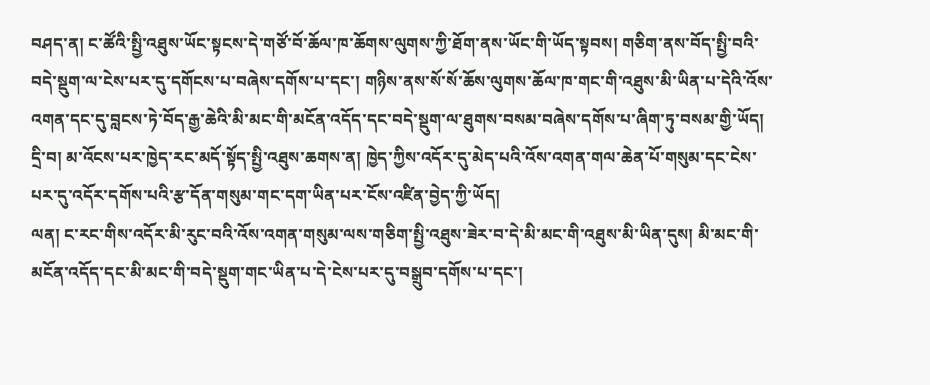བཤད་ན། ང་ཚོའི་སྤྱི་འཐུས་ཡོང་སྟངས་དེ་གཙོ་བོ་ཆོལ་ཁ་ཆོགས་ལུགས་ཀྱི་ཐོག་ནས་ཡོང་གི་ཡོད་སྟབས། གཅིག་ནས་བོད་སྤྱི་བའི་བདེ་སྡུག་ལ་ངེས་པར་དུ་དགོངས་པ་བཞེས་དགོས་པ་དང་། གཉིས་ནས་སོ་སོ་ཆོས་ལུགས་ཆོལ་ཁ་གང་གི་འཐུས་མི་ཡིན་པ་དེའི་འོས་འགན་དང་དུ་བླངས་ཏེ་བོད་རྒྱ་ཆེའི་མི་མང་གི་མངོན་འདོད་དང་བདེ་སྡུག་ལ་ཐུགས་བསམ་བཞེས་དགོས་པ་ཞིག་ཏུ་བསམ་གྱི་ཡོད།
དྲི་བ། མ་འོངས་པར་ཁྱེད་རང་མདོ་སྟོད་སྤྱི་འཐུས་ཆགས་ན། ཁྱེད་ཀྱིས་འདོར་དུ་མེད་པའི་འོས་འགན་གལ་ཆེན་པོ་གསུམ་དང་ངེས་པར་དུ་འདོར་དགོས་པའི་རྩ་དོན་གསུམ་གང་དག་ཡིན་པར་ངོས་འཛིན་བྱེད་ཀྱི་ཡོད།
ལན། ང་རང་གིས་འདོར་མི་རུང་བའི་འོས་འགན་གསུམ་ལས་གཅིག་སྤྱི་འཐུས་ཟེར་བ་དེ་མི་མང་གི་འཐུས་མི་ཡིན་དུས། མི་མང་གི་མངོན་འདོད་དང་མི་མང་གི་བདེ་སྡུག་གང་ཡིན་པ་དེ་ངེས་པར་དུ་བསྒྲུབ་དགོས་པ་དང་།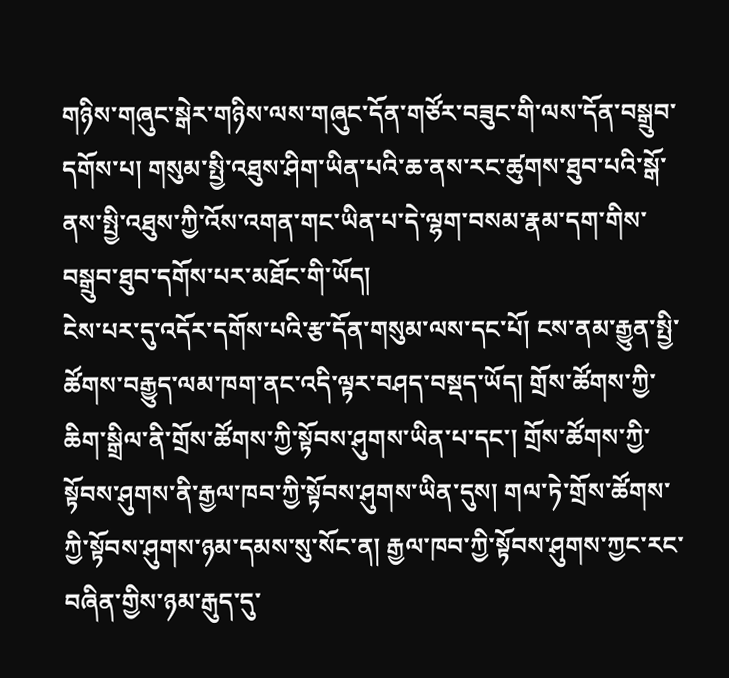གཉིས་གཞུང་སྒེར་གཉིས་ལས་གཞུང་དོན་གཙོར་བཟུང་གི་ལས་དོན་བསྒྲུབ་དགོས་པ། གསུམ་སྤྱི་འཐུས་ཤིག་ཡིན་པའི་ཆ་ནས་རང་ཚུགས་ཐུབ་པའི་སྒོ་ནས་སྤྱི་འཐུས་ཀྱི་འོས་འགན་གང་ཡིན་པ་དེ་ལྷག་བསམ་རྣམ་དག་གིས་བསྒྲུབ་ཐུབ་དགོས་པར་མཐོང་གི་ཡོད།
ངེས་པར་དུ་འདོར་དགོས་པའི་རྩ་དོན་གསུམ་ལས་དང་པོ། ངས་ནམ་རྒྱུན་སྤྱི་ཚོགས་བརྒྱུད་ལམ་ཁག་ནང་འདི་ལྟར་བཤད་བསྡད་ཡོད། གྲོས་ཚོགས་ཀྱི་ཆིག་སྒྲིལ་ནི་གྲོས་ཚོགས་ཀྱི་སྟོབས་ཤུགས་ཡིན་པ་དང་། གྲོས་ཚོགས་ཀྱི་སྟོབས་ཤུགས་ནི་རྒྱལ་ཁབ་ཀྱི་སྟོབས་ཤུགས་ཡིན་དུས། གལ་ཏེ་གྲོས་ཚོགས་ཀྱི་སྟོབས་ཤུགས་ཉམ་དམས་སུ་སོང་ན། རྒྱལ་ཁབ་ཀྱི་སྟོབས་ཤུགས་ཀྱང་རང་བཞིན་གྱིས་ཉམ་རྒུད་དུ་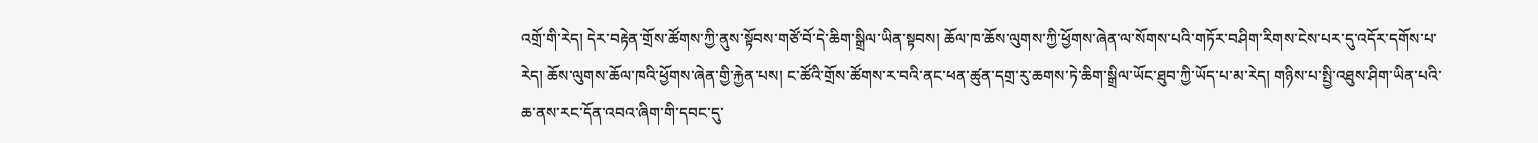འགྲོ་གི་རེད། དེར་བརྟེན་གྲོས་ཚོགས་ཀྱི་ནུས་སྟོབས་གཙོ་བོ་དེ་ཆིག་སྒྲིལ་ཡིན་སྟབས། ཆོལ་ཁ་ཆོས་ལུགས་ཀྱི་ཕྱོགས་ཞེན་ལ་སོགས་པའི་གཏོར་བཤིག་རིགས་ངེས་པར་དུ་འདོར་དགོས་པ་རེད། ཆོས་ལུགས་ཆོལ་ཁའི་ཕྱོགས་ཞེན་གྱི་རྐྱེན་པས། ང་ཚོའི་གྲོས་ཚོགས་ར་བའི་ནང་ཕན་ཚུན་དགྲ་རུ་ཆགས་ཏེ་ཆིག་སྒྲིལ་ཡོང་ཐུབ་ཀྱི་ཡོད་པ་མ་རེད། གཉིས་པ་སྤྱི་འཐུས་ཤིག་ཡིན་པའི་ཆ་ནས་རང་དོན་འབའ་ཞིག་གི་དབང་དུ་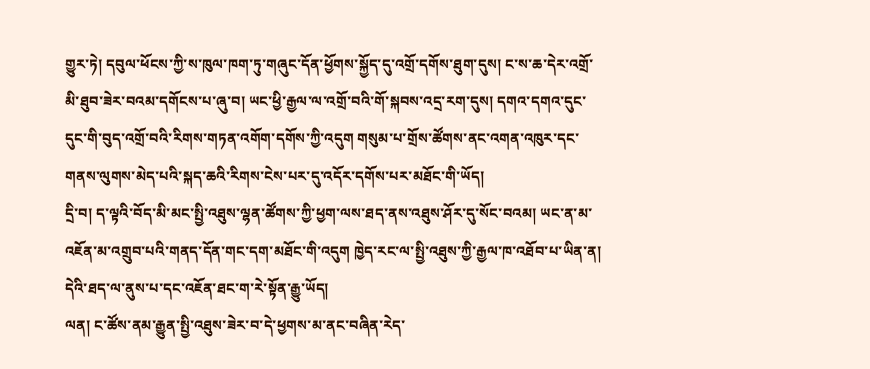གྱུར་ཏེ། དབུལ་ཕོངས་ཀྱི་ས་ཁུལ་ཁག་ཏུ་གཞུང་དོན་ཕྱོགས་སྐྱོད་དུ་འགྲོ་དགོས་ཐུག་དུས། ང་ས་ཆ་དེར་འགྲོ་མི་ཐུབ་ཟེར་བའམ་དགོངས་པ་ཞུ་བ། ཡང་ཕྱི་རྒྱལ་ལ་འགྲོ་བའི་གོ་སྐབས་འདྲ་རག་དུས། དགའ་དགའ་དུང་དུང་གི་བུད་འགྲོ་བའི་རིགས་གཏན་འགོག་དགོས་ཀྱི་འདུག གསུམ་པ་གྲོས་ཚོགས་ནང་འགན་འཁུར་དང་གནས་ལུགས་མེད་པའི་སྐད་ཆའི་རིགས་ངེས་པར་དུ་འདོར་དགོས་པར་མཐོང་གི་ཡོད།
དྲི་བ། ད་ལྟའི་བོད་མི་མང་སྤྱི་འཐུས་ལྷན་ཚོགས་ཀྱི་ཕྱག་ལས་ཐད་ནས་འཐུས་ཤོར་དུ་སོང་བའམ། ཡང་ན་མ་འཇོན་མ་འགྲུབ་པའི་གནད་དོན་གང་དག་མཐོང་གི་འདུག ཁྱེད་རང་ལ་སྤྱི་འཐུས་ཀྱི་རྒྱལ་ཁ་འཐོབ་པ་ཡིན་ན། དེའི་ཐད་ལ་ནུས་པ་དང་འཇོན་ཐང་ག་རེ་སྟོན་རྒྱུ་ཡོད།
ལན། ང་ཚོས་ནམ་རྒྱུན་སྤྱི་འཐུས་ཟེར་བ་དེ་ཕྱགས་མ་ནང་བཞིན་རེད་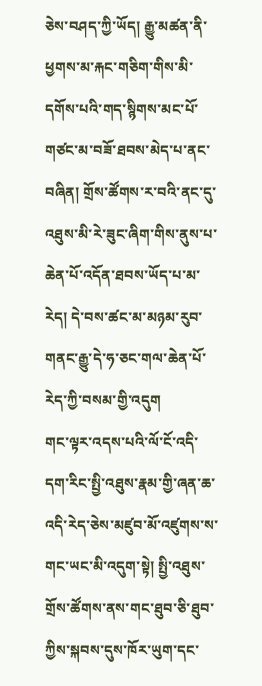ཅེས་བཤད་ཀྱི་ཡོད། རྒྱུ་མཚན་ནི་ཕྱགས་མ་རྐང་གཅིག་གིས་མི་དགོས་པའི་གད་སྙིགས་མང་པོ་གཙང་མ་བཟོ་ཐབས་མེད་པ་ནང་བཞིན། གྲོས་ཚོགས་ར་བའི་ནང་དུ་འཐུས་མི་རེ་ཟུང་ཞིག་གིས་ནུས་པ་ཆེན་པོ་འདོན་ཐབས་ཡོད་པ་མ་རེད། དེ་བས་ཚང་མ་མཉམ་རུབ་གནང་རྒྱུ་དེ་ཧ་ཅང་གལ་ཆེན་པོ་རེད་ཀྱི་བསམ་གྱི་འདུག
གང་ལྟར་འདས་པའི་ལོ་ངོ་འདི་དག་རིང་སྤྱི་འཐུས་རྣམ་གྱི་ཞན་ཆ་འདི་རེད་ཅེས་མཛུབ་མོ་འཛུགས་ས་གང་ཡང་མི་འདུག་སྟེ། སྤྱི་འཐུས་གྲོས་ཚོགས་ནས་གང་ཐུབ་ཅི་ཐུབ་ཀྱིས་སྐབས་དུས་ཁོར་ཡུག་དང་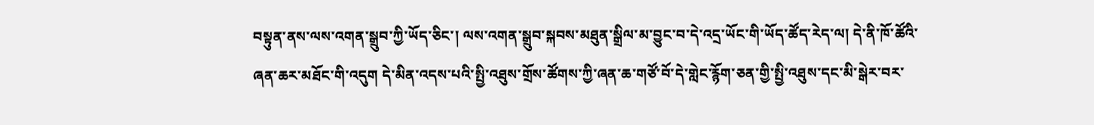བསྟུན་ནས་ལས་འགན་སྒྲུབ་ཀྱི་ཡོད་ཅིང་། ལས་འགན་སྒྲུབ་སྐབས་མཐུན་སྒྲིལ་མ་བྱུང་བ་དེ་འདྲ་ཡོང་གི་ཡོད་ཚོད་རེད་ལ། དེ་ནི་ཁོ་ཚོའི་ཞན་ཆར་མཐོང་གི་འདུག དེ་མིན་འདས་པའི་སྤྱི་འཐུས་གྲོས་ཚོགས་ཀྱི་ཞན་ཆ་གཙོ་བོ་དེ་གླེང་རྙོག་ཅན་གྱི་སྤྱི་འཐུས་དང་མི་སྒེར་བར་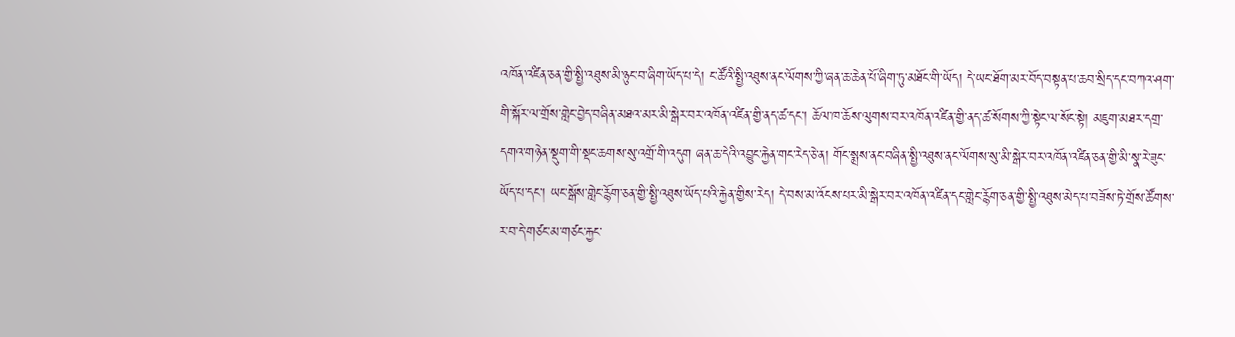འཁོན་འཛིན་ཅན་གྱི་སྤྱི་འཐུས་མི་ཉུང་བ་ཞིག་ཡོད་པ་དེ། ང་ཚོའི་སྤྱི་འཐུས་ནང་ལོགས་ཀྱི་ཞན་ཆ་ཆེན་པོ་ཞིག་ཏུ་མཐོང་གི་ཡོད། དེ་ཡང་ཐོག་མར་བོད་བསྟན་པ་ཆབ་སྲིད་དང་བཀའ་ཤག་གི་སྐོར་ལ་གྲོས་གླེང་བྱེད་བཞིན་མཐའ་མར་མི་སྒེར་བར་འཁོན་འཛིན་གྱི་ནད་ཚ་དང་། ཆོལ་ཁ་ཆོས་ལུགས་བར་འཁོན་འཛིན་གྱི་ནད་ཚ་སོགས་ཀྱི་སྟེང་ལ་སོང་སྟེ། མཇུག་མཐར་དགྲ་དགའ་གཉེན་སྡུག་གི་སྡང་ཆགས་སུ་འགྲོ་གི་འདུག ཞན་ཆ་དེའི་འབྱུང་རྐྱེན་གང་རེད་ཅེ་ན། གོང་སྨྲས་ནང་བཞིན་སྤྱི་འཐུས་ནང་ལོགས་སུ་མི་སྒེར་བར་འཁོན་འཛིན་ཅན་གྱི་མི་སྣ་རེ་ཟུང་ཡོད་པ་དང་། ཡང་སྒོས་གླེང་རྙོག་ཅན་གྱི་སྤྱི་འཐུས་ཡོད་པའི་རྐྱེན་གྱིས་རེད། དེ་བས་མ་འོངས་པར་མི་སྒེར་བར་འཁོན་འཛིན་དང་གླེང་རྙོག་ཅན་གྱི་སྤྱི་འཐུས་མེད་པ་བཟོས་ཏེ་གྲོས་ཚོགས་ར་བ་དེ་གཙང་མ་གཙང་རྐྱང་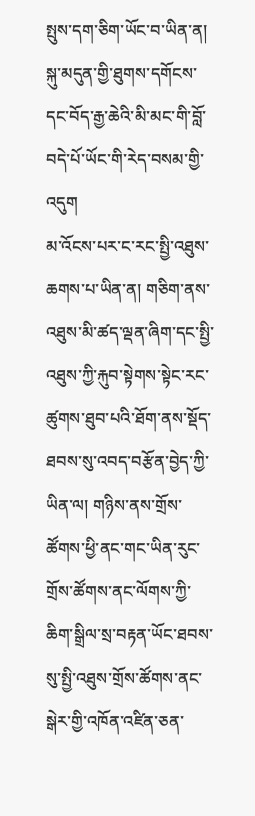སྤུས་དག་ཅིག་ཡོང་བ་ཡིན་ན། སྐུ་མདུན་གྱི་ཐུགས་དགོངས་དང་བོད་རྒྱ་ཆེའི་མི་མང་གི་བློ་བདེ་པོ་ཡོང་གི་རེད་བསམ་གྱི་འདུག
མ་འོངས་པར་ང་རང་སྤྱི་འཐུས་ཆགས་པ་ཡིན་ན། གཅིག་ནས་འཐུས་མི་ཚད་ལྡན་ཞིག་དང་སྤྱི་འཐུས་ཀྱི་རྐུབ་སྟེགས་སྟེང་རང་ཚུགས་ཐུབ་པའི་ཐོག་ནས་སྡོད་ཐབས་སུ་འབད་བརྩོན་བྱེད་ཀྱི་ཡིན་ལ། གཉིས་ནས་གྲོས་ཚོགས་ཕྱི་ནང་གང་ཡིན་རུང་གྲོས་ཚོགས་ནང་ལོགས་ཀྱི་ཆིག་སྒྲིལ་སྲ་བརྟན་ཡོང་ཐབས་སུ་སྤྱི་འཐུས་གྲོས་ཚོགས་ནང་སྒེར་གྱི་འཁོན་འཛིན་ཅན་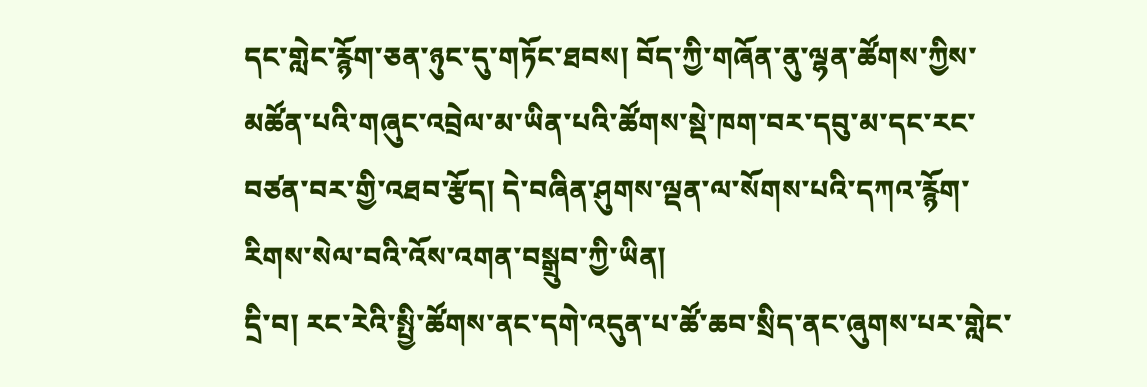དང་གླེང་རྙོག་ཅན་ཉུང་དུ་གཏོང་ཐབས། བོད་ཀྱི་གཞོན་ནུ་ལྷན་ཚོགས་ཀྱིས་མཚོན་པའི་གཞུང་འབྲེལ་མ་ཡིན་པའི་ཚོགས་སྡེ་ཁག་བར་དབུ་མ་དང་རང་བཙན་བར་གྱི་འཐབ་རྩོད། དེ་བཞིན་ཤུགས་ལྡན་ལ་སོགས་པའི་དཀའ་རྙོག་རིགས་སེལ་བའི་འོས་འགན་བསྒྲུབ་ཀྱི་ཡིན།
དྲི་བ། རང་རེའི་སྤྱི་ཚོགས་ནང་དགེ་འདུན་པ་ཚོ་ཆབ་སྲིད་ནང་ཞུགས་པར་གླེང་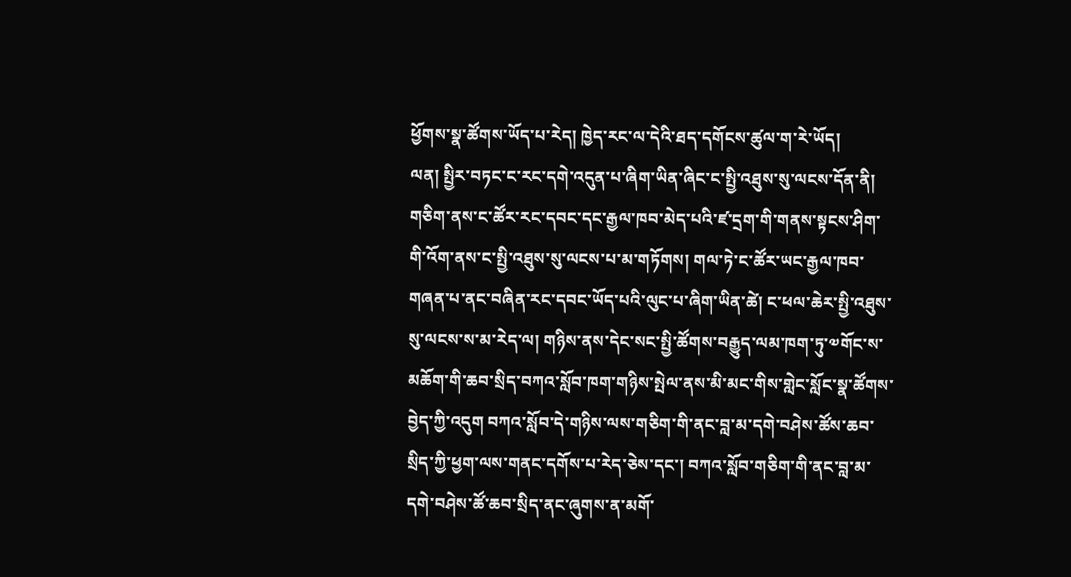ཕྱོགས་སྣ་ཚོགས་ཡོད་པ་རེད། ཁྱེད་རང་ལ་དེའི་ཐད་དགོངས་ཚུལ་ག་རེ་ཡོད།
ལན། སྤྱིར་བཏང་ང་རང་དགེ་འདུན་པ་ཞིག་ཡིན་ཞིང་ང་སྤྱི་འཐུས་སུ་ལངས་དོན་ནི། གཅིག་ནས་ང་ཚོར་རང་དབང་དང་རྒྱལ་ཁབ་མེད་པའི་ཛ་དྲག་གི་གནས་སྟངས་ཤིག་གི་འོག་ནས་ང་སྤྱི་འཐུས་སུ་ལངས་པ་མ་གཏོགས། གལ་ཏེ་ང་ཚོར་ཡང་རྒྱལ་ཁབ་གཞན་པ་ནང་བཞིན་རང་དབང་ཡོད་པའི་ལུང་པ་ཞིག་ཡིན་ཚེ། ང་ཕལ་ཆེར་སྤྱི་འཐུས་སུ་ལངས་ས་མ་རེད་ལ། གཉིས་ནས་དེང་སང་སྤྱི་ཚོགས་བརྒྱུད་ལམ་ཁག་ཏུ་༧གོང་ས་མཆོག་གི་ཆབ་སྲིད་བཀའ་སློབ་ཁག་གཉིས་སྤེལ་ནས་མི་མང་གིས་གླེང་སློང་སྣ་ཚོགས་བྱེད་ཀྱི་འདུག བཀའ་སློབ་དེ་གཉིས་ལས་གཅིག་གི་ནང་བླ་མ་དགེ་བཤེས་ཚོས་ཆབ་སྲིད་ཀྱི་ཕྱག་ལས་གནང་དགོས་པ་རེད་ཅེས་དང་། བཀའ་སློབ་གཅིག་གི་ནང་བླ་མ་དགེ་བཤེས་ཚོ་ཆབ་སྲིད་ནང་ཞུགས་ན་མགོ་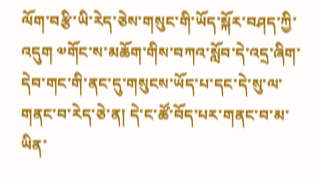ལོག་བརྩི་ཡི་རེད་ཅེས་གསུང་གི་ཡོད་སྐོར་བཤད་ཀྱི་འདུག ༧གོང་ས་མཆོག་གིས་བཀའ་སློབ་དེ་འདྲ་ཞིག་དེབ་གང་གི་ནང་དུ་གསུངས་ཡོད་པ་དང་དེ་སུ་ལ་གནང་བ་རེད་ཅེ་ན། དེ་ང་ཚོ་བོད་པར་གནང་བ་མ་ཡིན་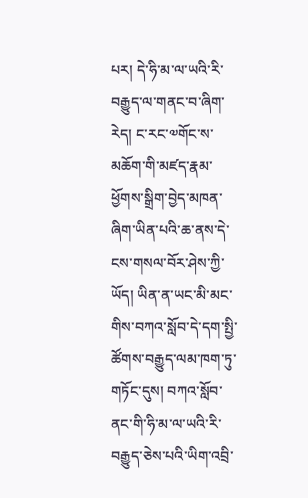པར། དེ་ཧི་མ་ལ་ཡའི་རི་བརྒྱུད་ལ་གནང་བ་ཞིག་རེད། ང་རང་༧གོང་ས་མཆོག་གི་མཛད་རྣམ་ཕྱོགས་སྒྲིག་བྱེད་མཁན་ཞིག་ཡིན་པའི་ཆ་ནས་དེ་ངས་གསལ་བོར་ཤེས་ཀྱི་ཡོད། ཡིན་ན་ཡང་མི་མང་གིས་བཀའ་སློབ་དེ་དག་སྤྱི་ཚོགས་བརྒྱུད་ལམ་ཁག་ཏུ་གཏོང་དུས། བཀའ་སློབ་ནང་གི་ཧི་མ་ལ་ཡའི་རི་བརྒྱུད་ཅེས་པའི་ཡིག་འབྲི་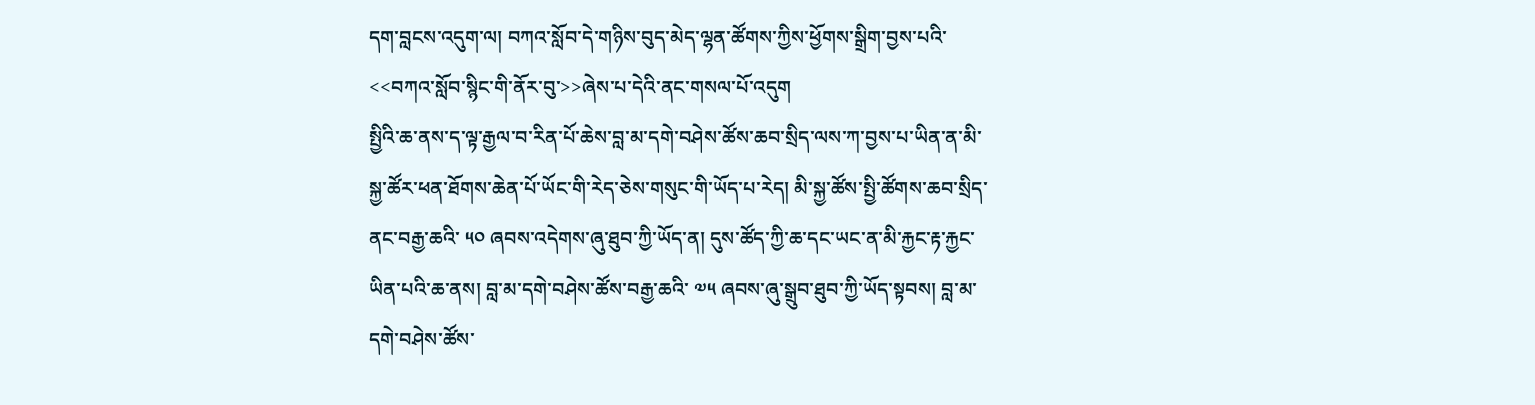དག་བླངས་འདུག་ལ། བཀའ་སློབ་དེ་གཉིས་བུད་མེད་ལྷན་ཚོགས་ཀྱིས་ཕྱོགས་སྒྲིག་བྱས་པའི་<<བཀའ་སློབ་སྙིང་གི་ནོར་བུ་>>ཞེས་པ་དེའི་ནང་གསལ་པོ་འདུག
སྤྱིའི་ཆ་ནས་ད་ལྟ་རྒྱལ་བ་རིན་པོ་ཆེས་བླ་མ་དགེ་བཤེས་ཚོས་ཆབ་སྲིད་ལས་ཀ་བྱས་པ་ཡིན་ན་མི་སྐྱ་ཚོར་ཕན་ཐོགས་ཆེན་པོ་ཡོང་གི་རེད་ཅེས་གསུང་གི་ཡོད་པ་རེད། མི་སྐྱ་ཚོས་སྤྱི་ཚོགས་ཆབ་སྲིད་ནང་བརྒྱ་ཆའི་ ༥༠ ཞབས་འདེགས་ཞུ་ཐུབ་ཀྱི་ཡོད་ན། དུས་ཚོད་ཀྱི་ཆ་དང་ཡང་ན་མི་རྐྱང་རྟ་རྐྱང་ཡིན་པའི་ཆ་ནས། བླ་མ་དགེ་བཤེས་ཚོས་བརྒྱ་ཆའི་ ༧༥ ཞབས་ཞུ་སྒྲུབ་ཐུབ་ཀྱི་ཡོད་སྟབས། བླ་མ་དགེ་བཤེས་ཚོས་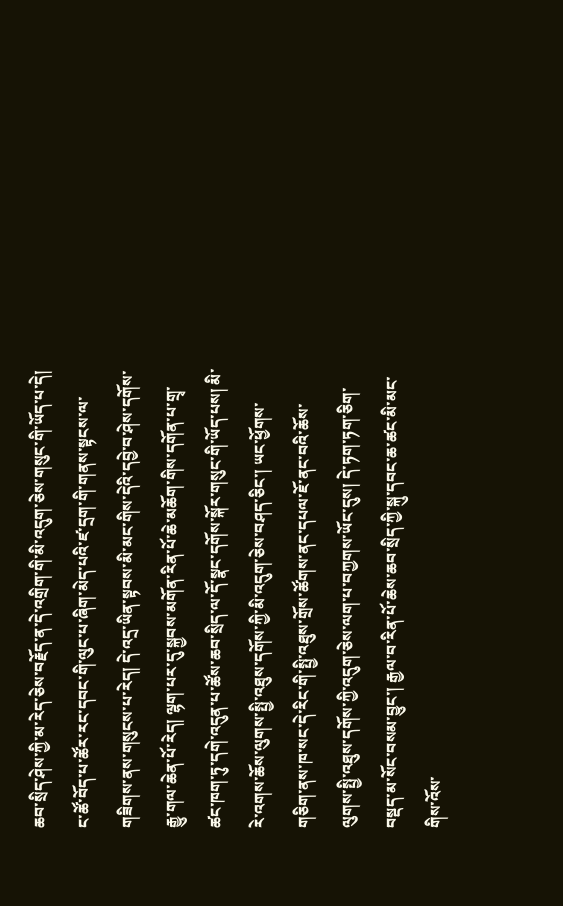ཆབ་སྲིད་ཤེས་ཀྱི་མ་རེད་ཅེས་བརྗོད་ན་དེ་འགྲིག་གི་མི་འདུག་ཅེས་གསུང་གི་ཡོད་པ་དེ། ང་ཚོ་བོད་པ་ཚོར་རང་དབང་གི་ལུང་པ་ཞིག་མེད་པའི་ཛ་དྲག་གི་གནས་སྟངས་ལ་གཟིགས་ནས་གསུངས་པ་རེད། དེ་འདྲ་ཡིན་སྟབས་མི་མང་གིས་དེའི་དབྱེ་བ་ཤེས་དགོས་རྒྱུ་གལ་ཆེན་པོ་རེད། ལྷག་པར་དུ་སྐྱབས་མགོན་རིན་པོ་ཆེ་མཆོག་གིས་དགོན་པ་གྲྭ་ཚང་ཁག་ཏུ་དགེ་འདུན་པ་ཚོས་ཆབ་སྲིད་ལ་དོ་སྣང་དགོས་སྐོར་གསུང་གི་ཡོད་པས། མི་རེ་འགས་ཆོས་ལུགས་སྤྱི་འཐུས་དགོས་ཀྱི་མི་འདུག་ཅེས་བཤད་ཅིང་། ཡང་ཕྱོགས་གཅིག་ནས་ཁ་སང་དེ་རིང་གི་སྤྱི་འཐུས་གྲོས་ཚོགས་ནང་དཔལ་ཇོ་ནང་བའི་ཆོས་ལུགས་སྤྱི་འཐུས་དགོས་ཀྱི་འདུག་ཅེས་ལག་པ་བཀྱགས་ཡོང་དུས། དེ་ཏག་ཏག་ཅིག་བསྡད་མ་སོང་བསམ་བྱུང་། རྒྱལ་བ་རིན་པོ་ཆེས་ཆབ་སྲིད་ཀྱི་སྐུ་དབང་ཆ་ཚང་མི་མང་གིས་འོས་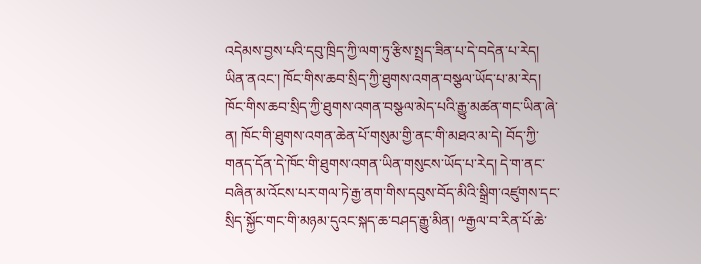འདེམས་བྱས་པའི་དབུ་ཁྲིད་ཀྱི་ལག་ཏུ་རྩིས་སྤྲད་ཟིན་པ་དེ་བདེན་པ་རེད། ཡིན་ནའང་། ཁོང་གིས་ཆབ་སྲིད་ཀྱི་ཐུགས་འགན་བསྩལ་ཡོད་པ་མ་རེད། ཁོང་གིས་ཆབ་སྲིད་ཀྱི་ཐུགས་འགན་བསྩལ་མེད་པའི་རྒྱུ་མཚན་གང་ཡིན་ཞེ་ན། ཁོང་གི་ཐུགས་འགན་ཆེན་པོ་གསུམ་གྱི་ནང་གི་མཐའ་མ་དེ། བོད་ཀྱི་གནད་དོན་དེ་ཁོང་གི་ཐུགས་འགན་ཡིན་གསུངས་ཡོད་པ་རེད། དེ་ག་ནང་བཞིན་མ་འོངས་པར་གལ་ཏེ་རྒྱ་ནག་གིས་དབུས་བོད་མིའི་སྒྲིག་འཛུགས་དང་སྲིད་སྐྱོང་གང་གི་མཉམ་དུའང་སྐད་ཆ་བཤད་རྒྱུ་མིན། ༸རྒྱལ་བ་རིན་པོ་ཆེ་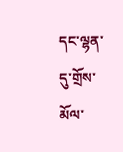དང་ལྷན་དུ་གྲོས་མོལ་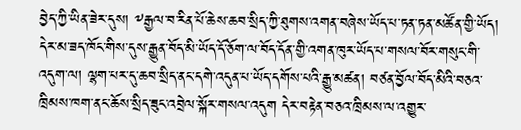བྱེད་ཀྱི་ཡིན་ཟེར་དུས། ༸རྒྱལ་བ་རིན་པོ་ཆེས་ཆབ་སྲིད་ཀྱི་ཐུགས་འགན་བཞེས་ཡོད་པ་ཏན་ཏན་མཚོན་གྱི་ཡོད། དེར་མ་ཟད་ཁོང་གིས་དུས་རྒྱུན་བོད་མི་ཡོད་དོ་ཅོག་ལ་བོད་དོན་གྱི་འགན་ཁུར་ཡོད་པ་གསལ་བོར་གསུང་གི་འདུག་ལ། ལྷག་པར་དུ་ཆབ་སྲིད་ནང་དགེ་འདུན་པ་ཡོད་དགོས་པའི་རྒྱུ་མཚན། བཙན་བྱོལ་བོད་མིའི་བཅའ་ཁྲིམས་ཁག་ནང་ཆོས་སྲིད་ཟུང་འབྲེལ་སྐོར་གསལ་འདུག དེར་བརྟེན་བཅའ་ཁྲིམས་ལ་འགྱུར་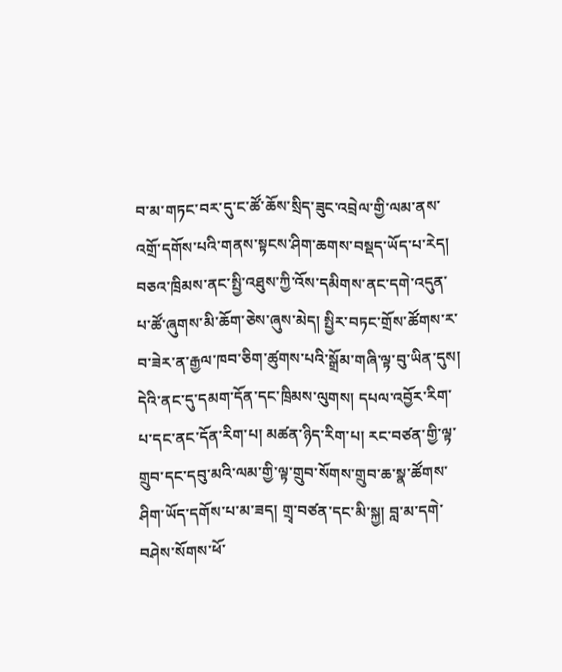བ་མ་གཏང་བར་དུ་ང་ཚོ་ཆོས་སྲིད་ཟུང་འབྲེལ་གྱི་ལམ་ནས་འགྲོ་དགོས་པའི་གནས་སྟངས་ཤིག་ཆགས་བསྡད་ཡོད་པ་རེད། བཅའ་ཁྲིམས་ནང་སྤྱི་འཐུས་ཀྱི་འོས་དམིགས་ནང་དགེ་འདུན་པ་ཚོ་ཞུགས་མི་ཆོག་ཅེས་ཞུས་མེད། སྤྱིར་བཏང་གྲོས་ཚོགས་ར་བ་ཟེར་ན་རྒྱལ་ཁབ་ཅིག་ཚུགས་པའི་སྒྲོམ་གཞི་ལྟ་བུ་ཡིན་དུས། དེའི་ནང་དུ་དམག་དོན་དང་ཁྲིམས་ལུགས། དཔལ་འབྱོར་རིག་པ་དང་ནང་དོན་རིག་པ། མཚན་ཉིད་རིག་པ། རང་བཙན་གྱི་ལྟ་གྲུབ་དང་དབུ་མའི་ལམ་གྱི་ལྟ་གྲུབ་སོགས་གྲུབ་ཆ་སྣ་ཚོགས་ཤིག་ཡོད་དགོས་པ་མ་ཟད། གྲྭ་བཙན་དང་མི་སྐྱ། བླ་མ་དགེ་བཤེས་སོགས་ཕོ་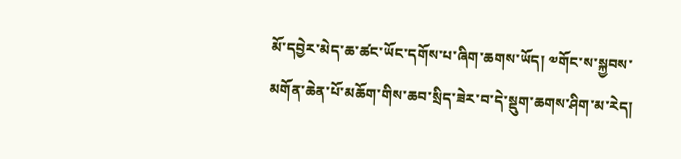མོ་དབྱེར་མེད་ཆ་ཚང་ཡོང་དགོས་པ་ཞིག་ཆགས་ཡོད། ༧གོང་ས་སྐྱབས་མགོན་ཆེན་པོ་མཆོག་གིས་ཆབ་སྲིད་ཟེར་བ་དེ་སྡུག་ཆགས་ཤིག་མ་རེད།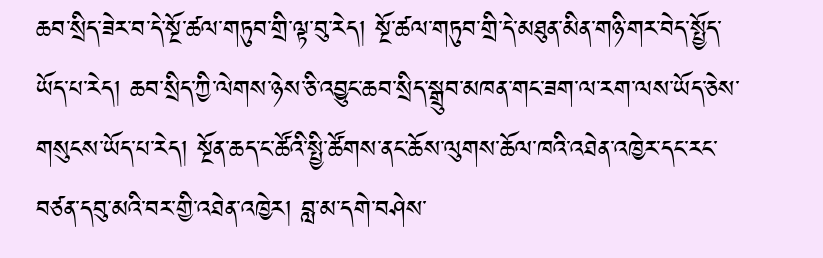ཆབ་སྲིད་ཟེར་བ་དེ་སྔོ་ཚལ་གཏུབ་གྲི་ལྟ་བུ་རེད། སྔོ་ཚལ་གཏུབ་གྲི་དེ་མཐུན་མིན་གཉི་གར་བེད་སྤྱོད་ཡོད་པ་རེད། ཆབ་སྲིད་ཀྱི་ལེགས་ཉེས་ཅི་འབྱུང་ཆབ་སྲིད་སྒྲུབ་མཁན་གང་ཟག་ལ་རག་ལས་ཡོད་ཅེས་གསུངས་ཡོད་པ་རེད། སྔོན་ཆད་ང་ཚོའི་སྤྱི་ཚོགས་ནང་ཆོས་ལུགས་ཆོལ་ཁའི་འཐེན་འཁྱེར་དང་རང་བཙན་དབུ་མའི་བར་གྱི་འཐེན་འཁྱེར། བླ་མ་དགེ་བཤེས་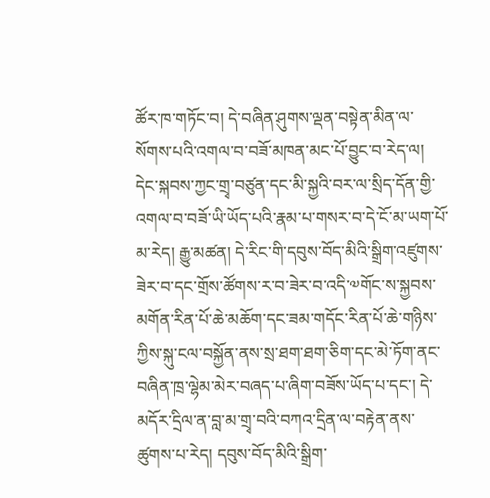ཚོར་ཁ་གཏོང་བ། དེ་བཞིན་ཤུགས་ལྡན་བསྟེན་མིན་ལ་སོགས་པའི་འགལ་བ་བཟོ་མཁན་མང་པོ་བྱུང་བ་རེད་ལ། དེང་སྐབས་ཀྱང་གྲྭ་བཙུན་དང་མི་སྐྱའི་བར་ལ་སྲིད་དོན་གྱི་འགལ་བ་བཟོ་ཡི་ཡོད་པའི་རྣམ་པ་གསར་བ་དེ་ངོ་མ་ཡག་པོ་མ་རེད། རྒྱུ་མཚན། དེ་རིང་གི་དབུས་བོད་མིའི་སྒྲིག་འཛུགས་ཟེར་བ་དང་གྲོས་ཚོགས་ར་བ་ཟེར་བ་འདི་༧གོང་ས་སྐྱབས་མགོན་རིན་པོ་ཆེ་མཆོག་དང་ཟམ་གདོང་རིན་པོ་ཆེ་གཉིས་ཀྱིས་སྐུ་ངལ་བསྐྱོན་ནས་སྲ་ཐག་ཐག་ཅིག་དང་མེ་ཏོག་ནང་བཞིན་ཁྲ་ལྷེམ་མེར་བཞད་པ་ཞིག་བཟོས་ཡོད་པ་དང་། དེ་མདོར་དྲིལ་ན་བླ་མ་གྲྭ་བའི་བཀའ་དྲིན་ལ་བརྟེན་ནས་ཚུགས་པ་རེད། དབུས་བོད་མིའི་སྒྲིག་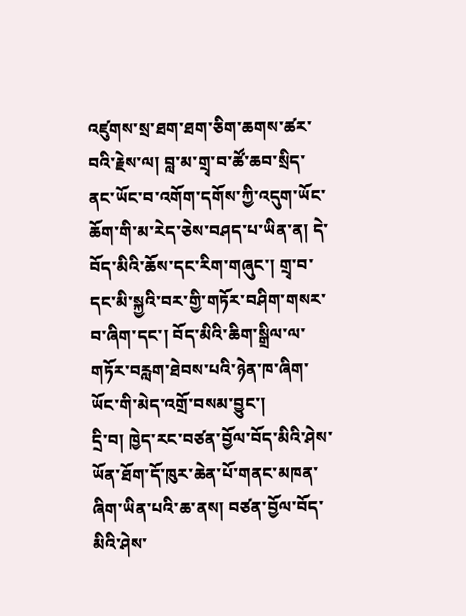འཛུགས་སྲ་ཐག་ཐག་ཅིག་ཆགས་ཚར་བའི་རྗེས་ལ། བླ་མ་གྲྭ་བ་ཚོ་ཆབ་སྲིད་ནང་ཡོང་བ་འགོག་དགོས་ཀྱི་འདུག་ཡོང་ཆོག་གི་མ་རེད་ཅེས་བཤད་པ་ཡིན་ན། དེ་བོད་མིའི་ཆོས་དང་རིག་གཞུང་། གྲྭ་བ་དང་མི་སྐྱའི་བར་གྱི་གཏོར་བཤིག་གསར་བ་ཞིག་དང་། བོད་མིའི་ཆིག་སྒྲིལ་ལ་གཏོར་བརླག་ཐེབས་པའི་ཉེན་ཁ་ཞིག་ཡོང་གི་མེད་འགྲོ་བསམ་བྱུང་།
དྲི་བ། ཁྱེད་རང་བཙན་བྱོལ་བོད་མིའི་ཤེས་ཡོན་ཐོག་དོ་ཁུར་ཆེན་པོ་གནང་མཁན་ཞིག་ཡིན་པའི་ཆ་ནས། བཙན་བྱོལ་བོད་མིའི་ཤེས་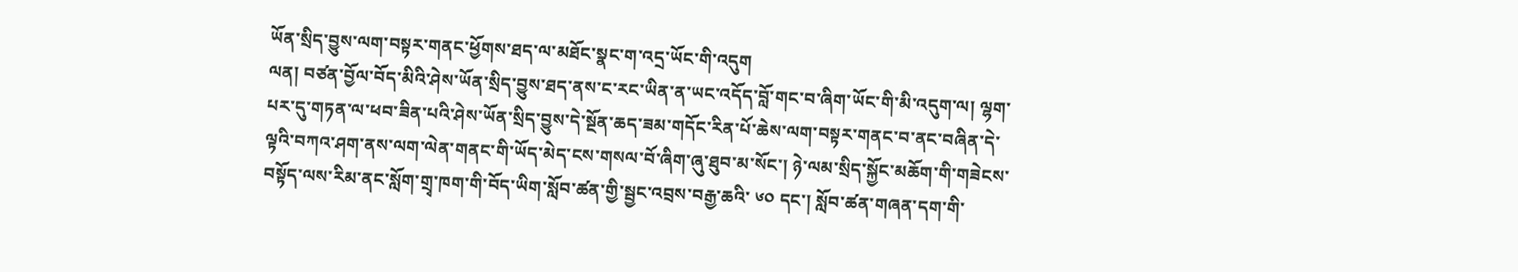ཡོན་སྲིད་བྱུས་ལག་བསྟར་གནང་ཕྱོགས་ཐད་ལ་མཐོང་སྣང་ག་འདྲ་ཡོང་གི་འདུག
ལན། བཙན་བྱོལ་བོད་མིའི་ཤེས་ཡོན་སྲིད་བྱུས་ཐད་ནས་ང་རང་ཡིན་ན་ཡང་འདོད་བློ་གང་བ་ཞིག་ཡོང་གི་མི་འདུག་ལ། ལྷག་པར་དུ་གཏན་ལ་ཕབ་ཟིན་པའི་ཤེས་ཡོན་སྲིད་བྱུས་དེ་སྔོན་ཆད་ཟམ་གདོང་རིན་པོ་ཆེས་ལག་བསྟར་གནང་བ་ནང་བཞིན་དེ་ལྟའི་བཀའ་ཤག་ནས་ལག་ལེན་གནང་གི་ཡོད་མེད་ངས་གསལ་བོ་ཞིག་ཞུ་ཐུབ་མ་སོང་། ཉེ་ལམ་སྲིད་སྐྱོང་མཆོག་གི་གཟེངས་བསྟོད་ལས་རིམ་ནང་སློག་གྲྭ་ཁག་གི་བོད་ཡིག་སློབ་ཚན་གྱི་སྦྱང་འབྲས་བརྒྱ་ཆའི་ ༦༠ དང་། སློབ་ཚན་གཞན་དག་གི་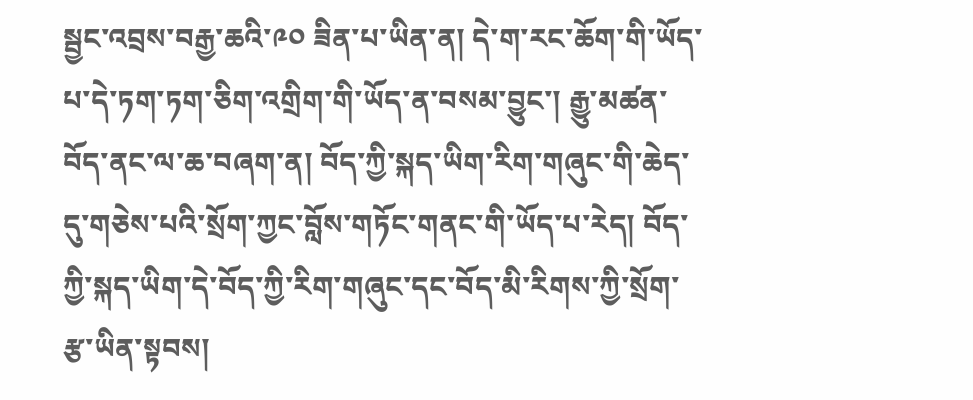སྦྱང་འབྲས་བརྒྱ་ཆའི་༩༠ ཟིན་པ་ཡིན་ན། དེ་ག་རང་ཆོག་གི་ཡོད་པ་དེ་ཏག་ཏག་ཅིག་འགྲིག་གི་ཡོད་ན་བསམ་བྱུང་། རྒྱུ་མཚན་བོད་ནང་ལ་ཆ་བཞག་ན། བོད་ཀྱི་སྐད་ཡིག་རིག་གཞུང་གི་ཆེད་དུ་གཅེས་པའི་སྲོག་ཀྱང་བློས་གཏོང་གནང་གི་ཡོད་པ་རེད། བོད་ཀྱི་སྐད་ཡིག་དེ་བོད་ཀྱི་རིག་གཞུང་དང་བོད་མི་རིགས་ཀྱི་སྲོག་རྩ་ཡིན་སྟབས།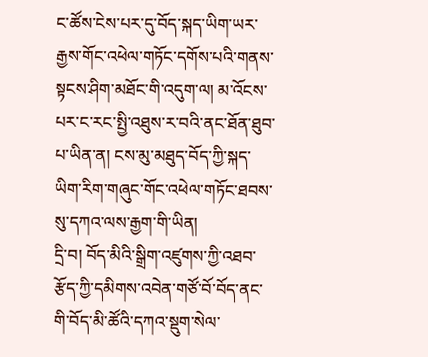ང་ཚོས་ངེས་པར་དུ་བོད་སྐད་ཡིག་ཡར་རྒྱས་གོང་འཕེལ་གཏོང་དགོས་པའི་གནས་སྟངས་ཤིག་མཐོང་གི་འདུག་ལ། མ་འོངས་པར་ང་རང་སྤྱི་འཐུས་ར་བའི་ནང་ཐོན་ཐུབ་པ་ཡིན་ན། ངས་མུ་མཐུད་བོད་ཀྱི་སྐད་ཡིག་རིག་གཞུང་གོང་འཕེལ་གཏོང་ཐབས་སུ་དཀའ་ལས་རྒྱག་གི་ཡིན།
དྲི་བ། བོད་མིའི་སྒྲིག་འཛུགས་ཀྱི་འཐབ་རྩོད་ཀྱི་དམིགས་འབེན་གཙོ་བོ་བོད་ནང་གི་བོད་མི་ཚོའི་དཀའ་སྡུག་སེལ་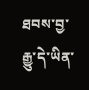ཐབས་བྱ་རྒྱུ་དེ་ཡིན་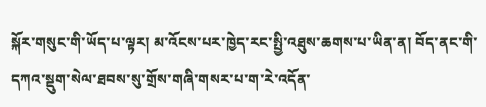སྐོར་གསུང་གི་ཡོད་པ་ལྟར། མ་འོངས་པར་ཁྱེད་རང་སྤྱི་འཐུས་ཆགས་པ་ཡིན་ན། བོད་ནང་གི་དཀའ་སྡུག་སེལ་ཐབས་སུ་གྲོས་གཞི་གསར་པ་ག་རེ་འདོན་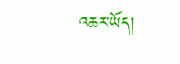འཆར་ཡོད།